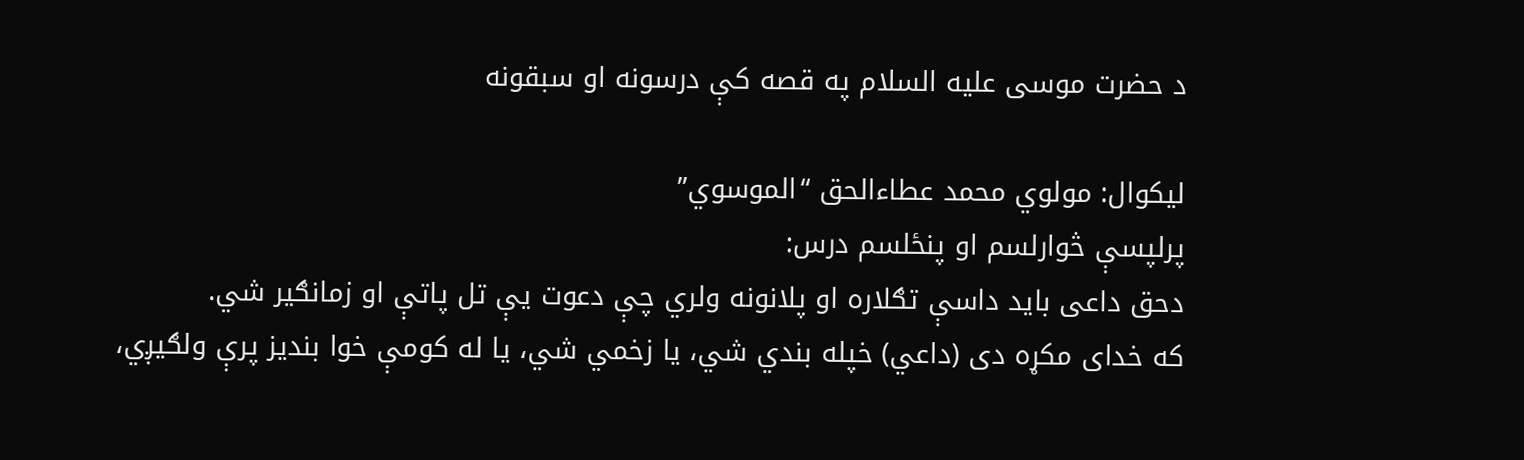د حضرت موسی علیه السلام په قصه کې درسونه او سبقونه

لیکوال: مولوي محمد عطاءالحق “الموسوي”
پرلپسې څوارلسم او پنځلسم درس:
دحق داعی بايد داسې تګلاره او پلانونه ولري چې دعوت يې تل پاتې او زمانګير شي.
که خدای مکړه دی (داعي) خپله بندي شي، يا زخمي شي، يا له کومې خوا بنديز پرې ولګيږي،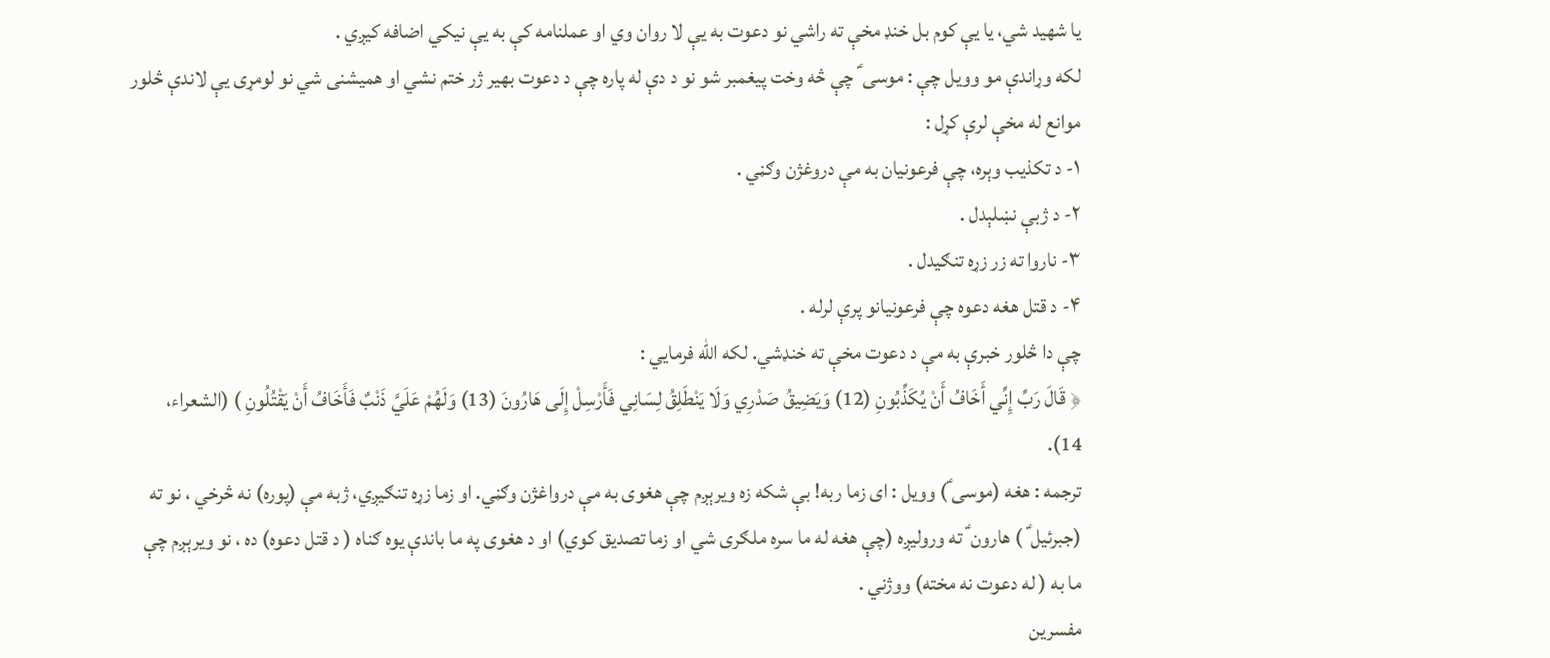يا شهيد شي، يا يې کوم بل خنډ مخې ته راشي نو دعوت به يې لا روان وي او عملنامه کې به يې نيکي اضافه کيږي .
لکه وړاندې مو وويل چې : موسی ؑ چې څه وخت پيغمبر شو نو د دې له پاره چې د دعوت بهير ژر ختم نشي او هميشنی شي نو لومړی يې لاندې څلور موانع له مخې لرې کړل :
۱- د تکذيب وېره، چې فرعونيان به مې دروغژن وګڼي .
۲- د ژبې نښلېدل .
۳- ناروا ته زر زړه تنګيدل .
۴- د قتل هغه دعوه چې فرعونيانو پرې لرله .
چې دا څلور خبرې به مې د دعوت مخې ته خنډشي. لکه الله فرمايي :
﴿ قَالَ رَبِّ إِنِّي أَخَافُ أَنْ يُكَذِّبُونِ (12) وَيَضِيقُ صَدْرِي وَلَا يَنْطَلِقُ لِسَانِي فَأَرْسِلْ إِلَى هَارُونَ (13) وَلَهُمْ عَلَيَّ ذَنْبٌ فَأَخَافُ أَنْ يَقْتُلُونِ ) (الشعراء، 14).
ترجمه : هغه (موسی ؑ) وويل : ای زما ربه! بې شکه زه ويرېږم چې هغوی به مې درواغژن وګڼي. او زما زړه تنګيږي، ژبه مې (پوره) نه څرخي ، نو ته (جبرئيل ؑ ) هارون ؑ ته وروليږه (چې هغه له ما سره ملګری شي او زما تصديق کوي) او د هغوی په ما باندې يوه ګناه ( د قتل دعوه) ده ، نو ويرېږم چې ما به ( له دعوت نه مخته) ووژني .
مفسرين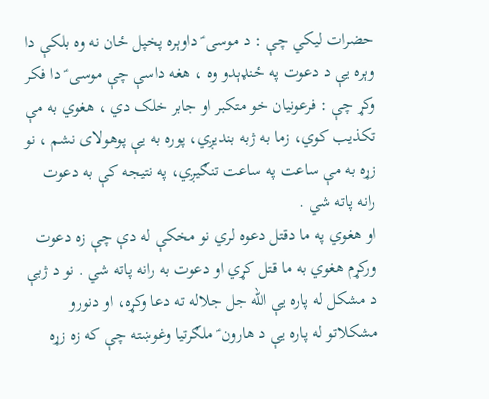حضرات ليکي چې : د موسی ؑ داوېره پخپل ځان نه وه بلکې دا وېره يې د دعوت په ځنډېدو وه ، هغه داسې چې موسی ؑ دا فکر وکړ چې : فرعونيان خو متکبر او جابر خلک دي ، هغوي به مې تکذيب کوي، زما به ژبه بنديږي، پوره به يې پوهولای نشم ، نو زړه به مې ساعت په ساعت تنګيږي، په نتيجه کې به دعوت رانه پاته شي .
او هغوي په ما دقتل دعوه لري نو مخکې له دې چې زه دعوت ورکړم هغوي به ما قتل کړي او دعوت به رانه پاته شي . نو د ژبې د مشکل له پاره يې الله جل جلاله ته دعا وکړه، او دنورو مشکلاتو له پاره يې د هارون ؑ ملګرتيا وغوښته چې که زه زړه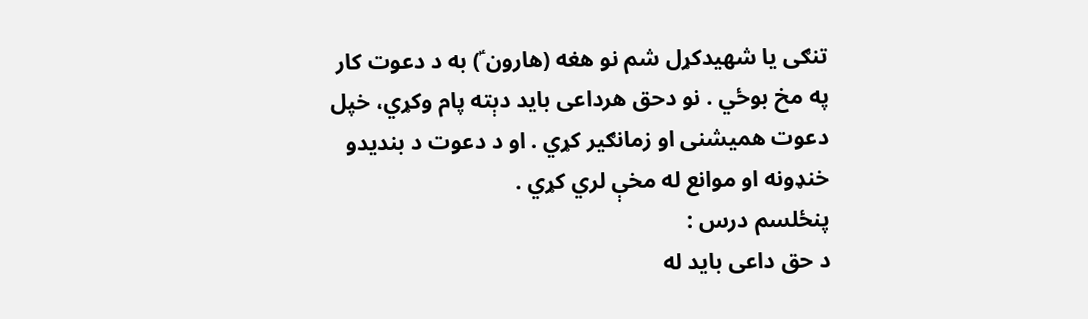تنګی يا شهيدکړل شم نو هغه (هارون ؑ) به د دعوت کار په مخ بوځي . نو دحق هرداعی بايد دېته پام وکړي، خپل دعوت هميشنی او زمانګير کړي . او د دعوت د بنديدو خنډونه او موانع له مخې لري کړي .
پنځلسم درس :
د حق داعی بايد له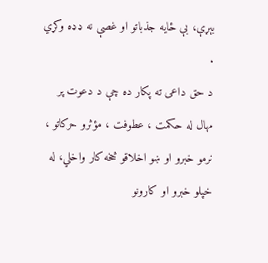بېړې، بې ځايه جذباتو او غصې نه ډډه وکړي .
د حق داعی ته پکار ده چې د دعوت پر مهال له حکمت ، عطوفت ، مؤثرو حرکاتو ، نرمو خبرو او ښو اخلاقو څخه کار واخلي، له خپلو خبرو او کارونو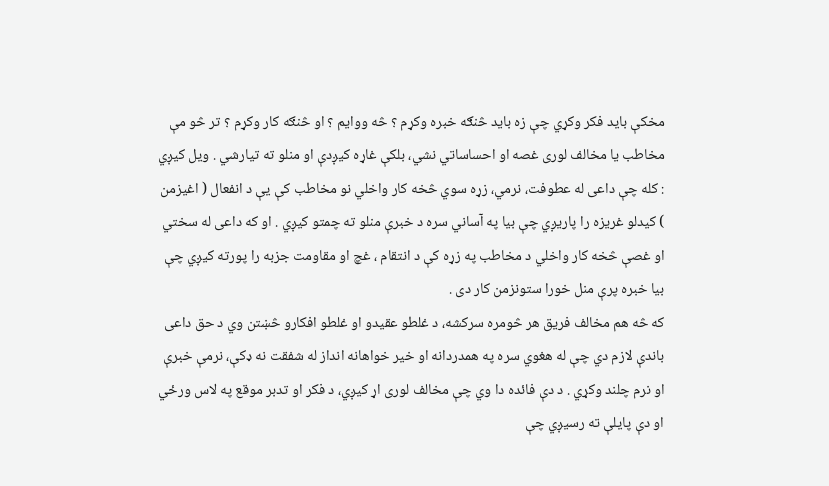مخکې بايد فکر وکړي چې زه بايد څنګه خبره وکړم ؟ څه ووايم ؟ او څنګه کار وکړم ؟ تر څو مې مخاطب يا مخالف لوری غصه او احساساتي نشي، بلکې غاړه کيږدې او منلو ته تيارشي . ويل کيږي : کله چې داعی له عطوفت، نرمي، زړه سوي څخه کار واخلي نو مخاطب کې يې د انفعال ( اغيزمن ) کيدلو غريزه را پاريږي چې بيا په آساني سره د خبرې منلو ته چمتو کيږي . او که داعی له سختي او غصې څخه کار واخلي د مخاطب په زړه کې د انتقام ، غچ او مقاومت جزبه را پورته کيږي چې بيا خبره پرې منل خورا ستونزمن کار دی .
که څه هم مخالف فريق هر څومره سرکشه، د غلطو عقيدو او غلطو افکارو څښتن وي د حق داعی باندې لازم دي چې له هغوي سره په همدردانه او خير خواهانه انداز له شفقت نه ډکې، نرمې خبرې او نرم چلند وکړي . د دې فائده دا وي چې مخالف لوری اړ کيږي، د فکر او تدبر موقع په لاس ورځي او دې پايلې ته رسيږي چې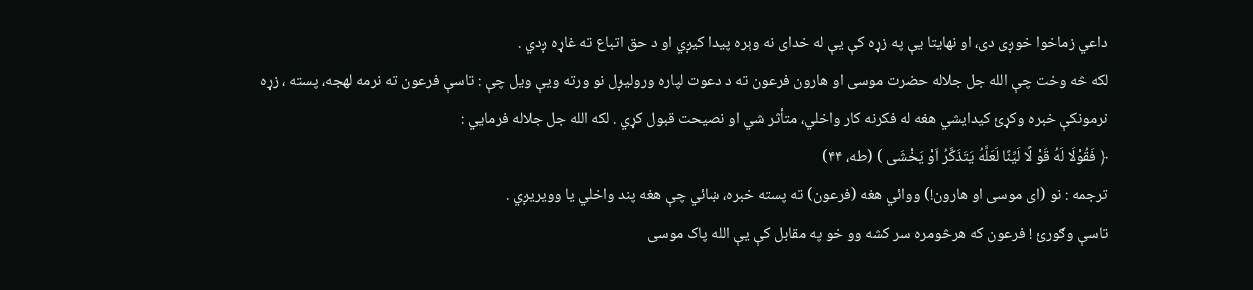داعي زماخوا خوږی دی، او نهایتا يې په زړه کې يې له خدای نه وېره پيدا کيږي او د حق اتباع ته غاړه ږدي .
لکه څه وخت چې الله جل جلاله حضرت موسی او هارون فرعون ته د دعوت لپاره وروليږل نو ورته ويې ويل چې : تاسې فرعون ته نرمه لهجه، پسته ، زړه نرمونکې خبره وکړئ کيدايشي هغه له فکرنه کار واخلي، متأثر شي او نصيحت قبول کړي . لکه الله جل جلاله فرمايي :
﴿ فَقُوْلَا لَهُ قَوْ لًا لَيِّنًا لَعَلَّهُ يَتَذَکَّرُ اَوْ يَخْشَی ) (طه، ۴۴)
ترجمه : نو (ای موسی او هارون!) ووائي هغه (فرعون) ته پسته خبره، ښائي چې هغه پند واخلي يا وويريږي .
تاسې وګورئ ! فرعون که هرڅومره سر کشه وو خو په مقابل کې يې الله پاک موسی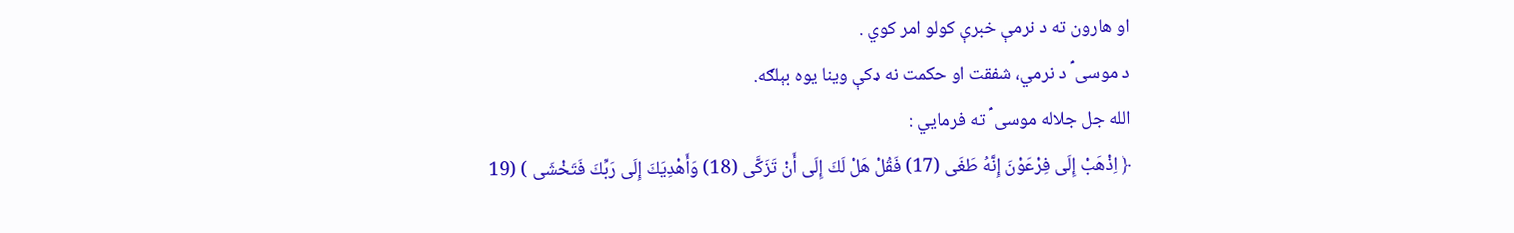او هارون ته د نرمې خبرې کولو امر کوي .
د موسی ؑ د نرمي، شفقت او حکمت نه ډکې وينا يوه بېلګه.
الله جل جلاله موسی ؑ ته فرمايي :
﴿ اِذْهَبْ إِلَى فِرْعَوْنَ إِنَّهُ طَغَى (17) فَقُلْ هَلْ لَكَ إِلَى أَنْ تَزَكَّى (18) وَأَهْدِيَكَ إِلَى رَبِّكَ فَتَخْشَى ) (19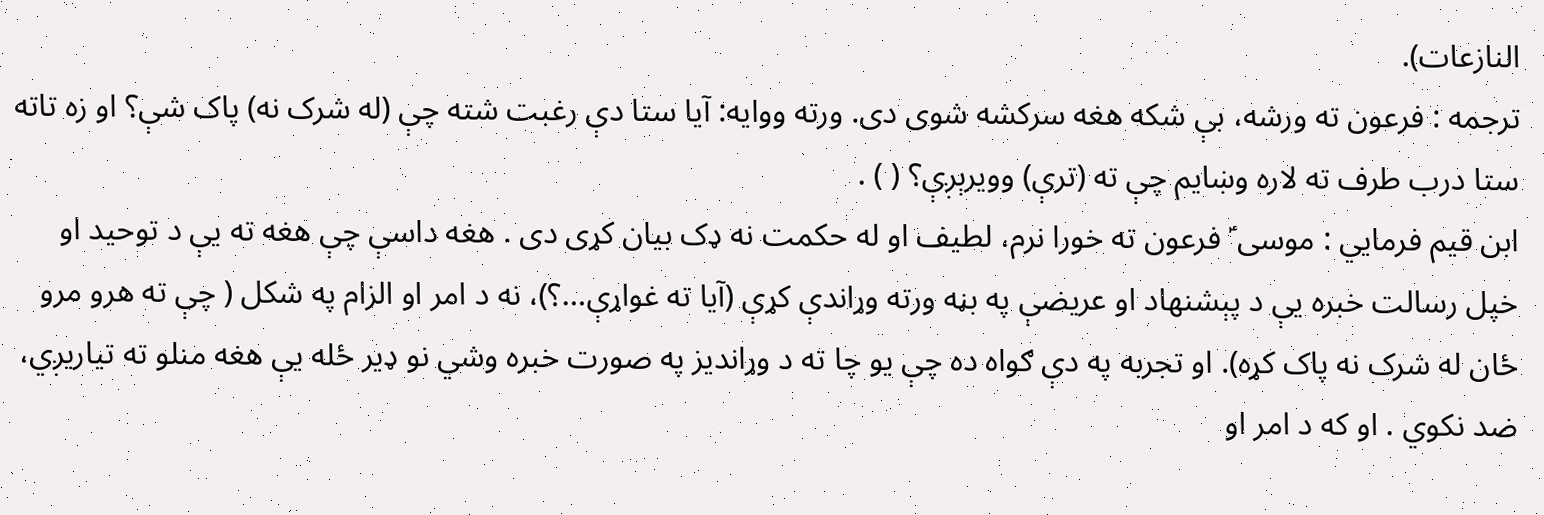النازعات).
ترجمه : فرعون ته ورشه، بې شکه هغه سرکشه شوی دی. ورته ووايه: آيا ستا دې رغبت شته چې (له شرک نه) پاک شې؟ او زه تاته ستا درب طرف ته لاره وښايم چې ته (ترې) وويرېږې؟ ( ) .
ابن قيم فرمايي : موسی ؑ فرعون ته خورا نرم، لطيف او له حکمت نه ډک بيان کړی دی . هغه داسې چې هغه ته يې د توحيد او خپل رسالت خبره يې د پېشنهاد او عريضې په بڼه ورته وړاندې کړې (آيا ته غواړې…؟)، نه د امر او الزام په شکل ( چې ته هرو مرو ځان له شرک نه پاک کړه). او تجربه په دې ګواه ده چې يو چا ته د وړانديز په صورت خبره وشي نو ډير ځله يې هغه منلو ته تياريږي، ضد نکوي . او که د امر او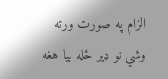الزام په صورت ورته وشي نو ډير ځله بيا هغه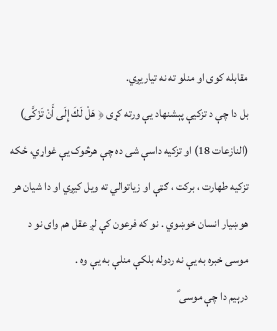مقابله کوی او منلو ته نه تياريږي.
بل دا چې د تزکيې پېشنهاد يې ورته کړی ﴿ هَلْ لَكَ إِلَى أَنْ تَزَكَّى) (النازعات 18) او تزکيه داسې شی ده چې هرڅوک يې غواړي، ځکه تزکيه طهارت ، برکت ، ګټې او زياتوالي ته ويل کيږي او دا شيان هر هوښيار انسان خوښوي . نو که فرعون کې لږ عقل هم وای نو د موسی خبره به يې نه ردوله بلکې منلې به يې وه .
درېيم دا چې موسی ؑ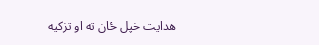هدايت خپل ځان ته او تزکيه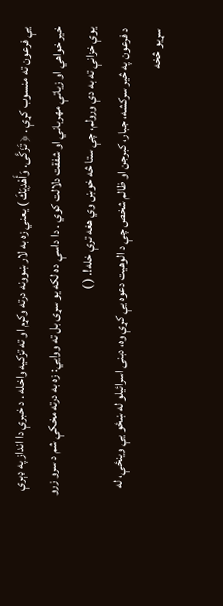يې فرعون ته منسوب کړې . ﴿ تَزَكَّى. وَأَهْدِيَكَ ) يعني زه به لار ښوونه درته وکړم او ته تزکيه واخله . د خبرې دا انداز په ډېرې خير خواهي او زياتې مهرباني او شفقت دلالت کوي . دا داسې ده لکه يو سړی بل ته ووايي: زه به درته مخکې شم د سرو زرو يوې خزانې ته به دې ورولم، چې ستا څه خوښ وي هغه ترې خله!. ( )
د فرعون په څير سرکشه، جبار، کبرجن او ظالم شخص چې د الوهيت دعوه يې کړې وه، دبنی اسرائيلو له ښځو يې وينځې، له سړيو څخه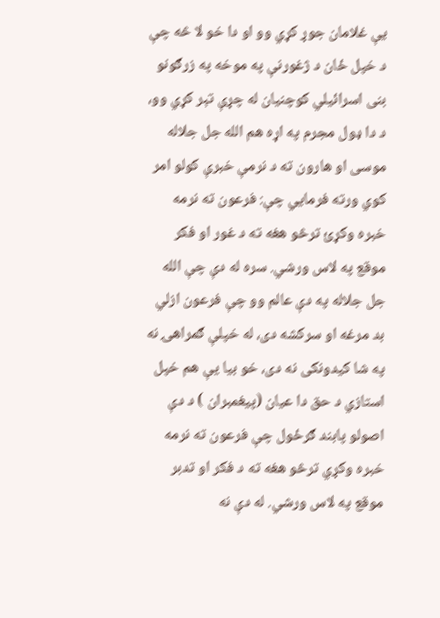يې غلامان جوړ کړي وو او دا خو لا څه چې د خپل ځان د ژغورنې په موخه په زرګونو بنی اسرائيلي کوچنيان له چړې تېر کړي وو، د دا ډول مجرم په اړه هم الله جل جلاله موسی او هارون ته د نرمې خبرې کولو امر کوي ورته فرمايي چې: فرعون ته نرمه خبره وکړئ ترڅو هغه ته د غور او فکر موقع په لاس ورشي. سره له دې چې الله جل جلاله په دې عالم وو چې فرعون ازلي بد مرغه او سرکشه دی، له خپلې ګمراهۍ نه په شا کيدونکی نه دی، خو بيا يې هم خپل استازي د حق دا عيان (پيغمبران ) د دې اصولو پابند ګرځول چې فرعون ته نرمه خبره وکړي ترڅو هغه ته د فکر او تدبر موقع په لاس ورشي. له دې نه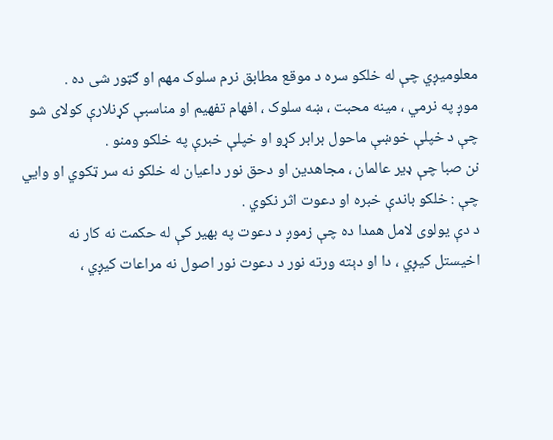معلوميږي چې له خلکو سره د موقع مطابق نرم سلوک مهم او ګټور شی ده .
موږ په نرمي ، مينه محبت ، ښه سلوک ، افهام تفهيم او مناسبې کړنلارې کولای شو چې د خپلې خوښې ماحول برابر کړو او خپلې خبرې په خلکو ومنو .
نن صبا چې ډير عالمان ، مجاهدين او دحق نور داعيان له خلکو نه سر ټکوي او وايي چې : خلکو باندې خبره او دعوت اثر نکوي .
د دې يولوی لامل همدا ده چې زموږ د دعوت په بهير کې له حکمت نه کار نه اخيستل کيږي ، دا او دېته ورته نور د دعوت نور اصول نه مراعات کيږي ،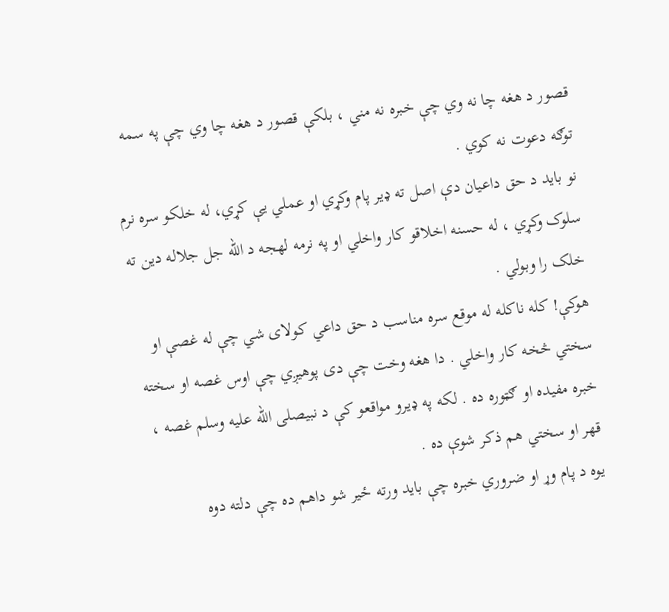قصور د هغه چا نه وي چې خبره نه مني ، بلکې قصور د هغه چا وي چې په سمه توګه دعوت نه کوي .
نو بايد د حق داعيان دې اصل ته ډير پام وکړي او عملي يې کړي، له خلکو سره نرم سلوک وکړي ، له حسنه اخلاقو کار واخلي او په نرمه لهجه د الله جل جلاله دين ته خلک را وبولي .
هوکې! کله ناکله له موقع سره مناسب د حق داعي کولای شي چې له غصې او سختي څخه کار واخلي . دا هغه وخت چې دی پوهيږي چې اوس غصه او سخته خبره مفيده او ګټوره ده . لکه په ډيرو مواقعو کې د نبیصلى الله عليه وسلم غصه ، قهر او سختي هم ذکر شوې ده .
يوه د پام وړ او ضروري خبره چې بايد ورته ځير شو داهم ده چې دلته دوه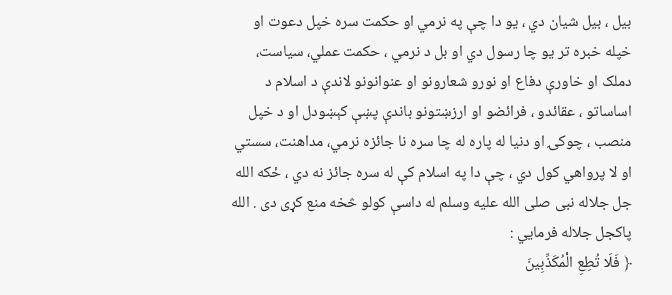بيل ، بيل شيان دي ، يو دا چې په نرمي او حکمت سره خپل دعوت او خپله خبره تر يو چا رسول دي او بل د نرمي ، حکمت عملي، سياست، دملک او خاورې دفاع او نورو شعارونو او عنوانونو لاندې د اسلام د اساساتو ، عقائدو ، فرائضو او ارزښتونو باندې پښې کېښودل او د خپل منصب ، چوکۍ او دنيا له پاره له چا سره نا جائزه نرمي، مداهنت، سستي او لا پرواهي کول دي ، چې دا په اسلام کې له سره جائز نه دي ، ځکه الله جل جلاله نبی صلى الله عليه وسلم له داسې کولو څخه منع کړی دی . الله پاکجل جلاله فرمايي :
﴿ فَلَا تُطِعِ الْمُكَذِّبِينَ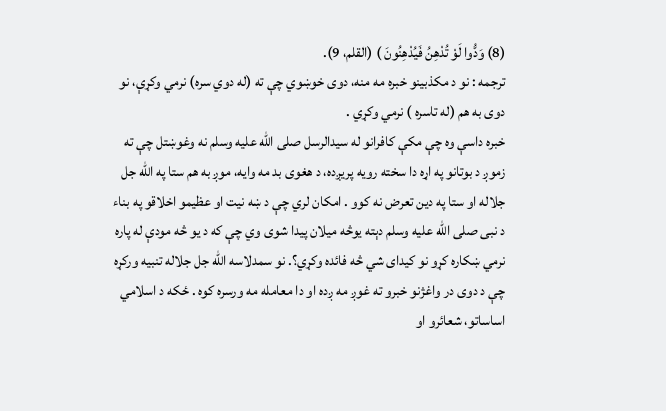(8) وَدُّوا لَوْ تُدْهِنُ فَيُدْهِنُونَ ) (القلم، 9).
ترجمه : نو د مکذبينو خبره مه منه، دوی خوښوي چې ته (له دوي سره) نرمي وکړې، نو دوی به هم (له تاسره ) نرمي وکړي .
خبره داسې وه چې مکې کافرانو له سيدالرسل صلى الله عليه وسلم نه وغوښتل چې ته زموږ د بوتانو په اړه دا سخته رويه پريږده، د هغوی بد مه وايه، موږ به هم ستا په الله جل جلاله او ستا په دين تعرض نه کوو . امکان لري چې د ښه نيت او عظيمو اخلاقو په بناء د نبی صلى الله عليه وسلم دېته يوڅه ميلان پيدا شوی وي چې که د يو څه مودې له پاره نرمي ښکاره کړو نو کيدای شي څه فائده وکړي؟. نو سمدلاسه الله جل جلاله تنبيه ورکړه چې د دوی در واغژنو خبرو ته غوږ مه ږده او دا معامله مه ورسره کوه . ځکه د اسلامي اساساتو، شعائرو او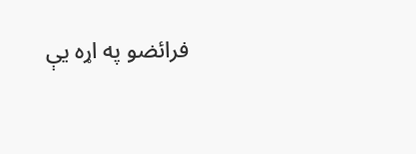فرائضو په اړه يې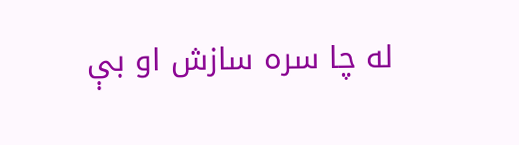له چا سره سازش او بې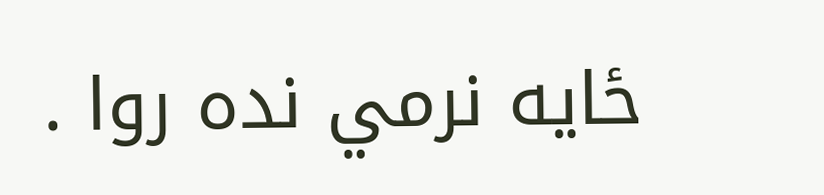ځايه نرمي نده روا .